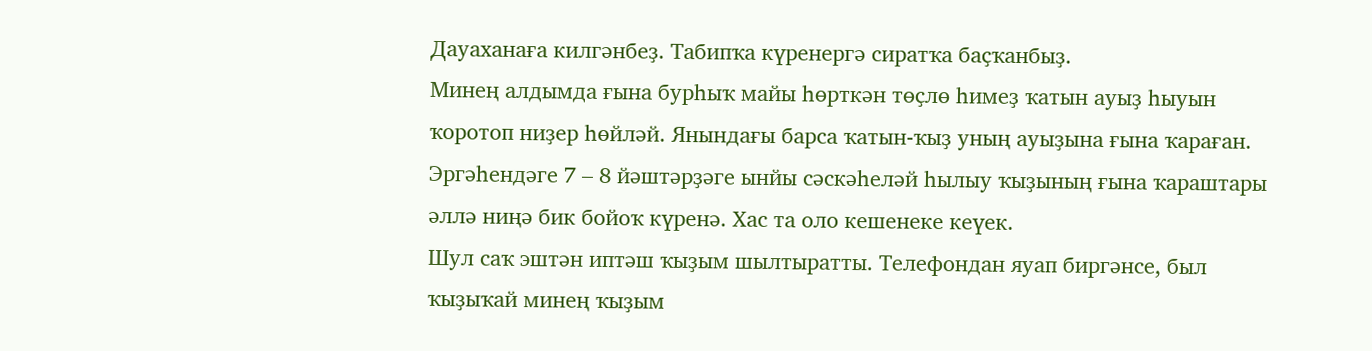Дауаханаға килгәнбеҙ. Табипҡа күренергә сиратҡа баҫҡанбыҙ.
Минең алдымда ғына бурһыҡ майы һөрткән төҫлө һимеҙ ҡатын ауыҙ һыуын ҡоротоп ниҙер һөйләй. Янындағы барса ҡатын-ҡыҙ уның ауыҙына ғына ҡараған.
Эргәһендәге 7 – 8 йәштәрҙәге ынйы сәскәһеләй һылыу ҡыҙының ғына ҡараштары әллә ниңә бик бойоҡ күренә. Хас та оло кешенеке кеүек.
Шул саҡ эштән иптәш ҡыҙым шылтыратты. Телефондан яуап биргәнсе, был ҡыҙыҡай минең ҡыҙым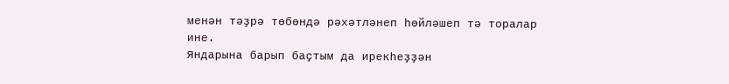менән тәҙрә төбөндә рәхәтләнеп һөйләшеп тә торалар ине.
Яндарына барып баҫтым да ирекһеҙҙән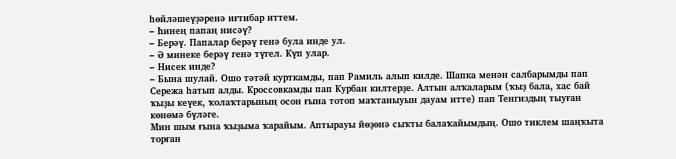һөйләшеүҙәренә иғтибар иттем.
– Һинең папаң нисәү?
– Берәү. Папалар берәү генә була инде ул.
– Ә минеке берәү генә түгел. Күп улар.
– Нисек инде?
– Бына шулай. Ошо тәтәй курткамды, пап Рамиль алып килде. Шапка менән салбарымды пап Сережа һатып алды. Кроссовкамды пап Курбан килтерҙе. Алтын алҡаларым (ҡыҙ бала, хас бай ҡыҙы кеүек, ҡолаҡтарының осон ғына тотоп маҡтаныуын дауам итте) пап Тенгиздың тыуған көнөмә бүләге.
Мин шым ғына ҡыҙыма ҡарайым. Аптырауы йөҙөнә сыҡты балаҡайымдың. Ошо тиклем шаңҡыта торған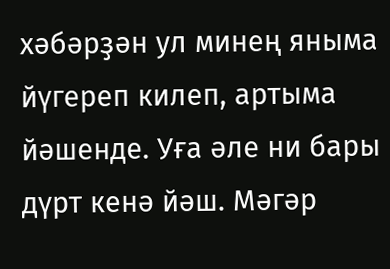хәбәрҙән ул минең яныма йүгереп килеп, артыма йәшенде. Уға әле ни бары дүрт кенә йәш. Мәгәр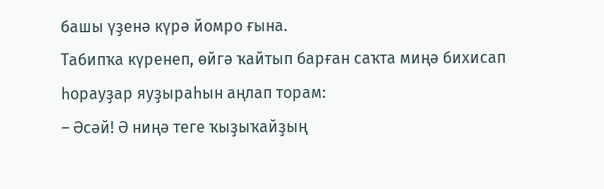башы үҙенә күрә йомро ғына.
Табипҡа күренеп, өйгә ҡайтып барған саҡта миңә бихисап һорауҙар яуҙыраһын аңлап торам:
– Әсәй! Ә ниңә теге ҡыҙыҡайҙың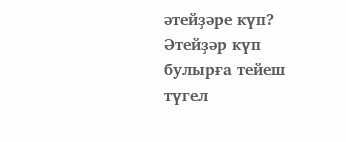әтейҙәре күп? Әтейҙәр күп булырға тейеш түгел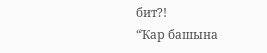бит?!
“Ҡар башына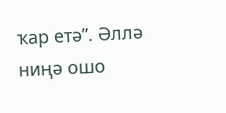ҡар етә”. Әллә ниңә ошо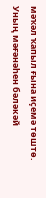мәҡәл ҡапыл ғына иҫемә төштө. Уның мәғәнәһен бәләкәй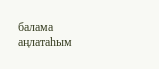балама аңлатаһым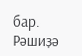бар.
Рәшиҙә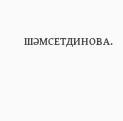ШӘМСЕТДИНОВА.